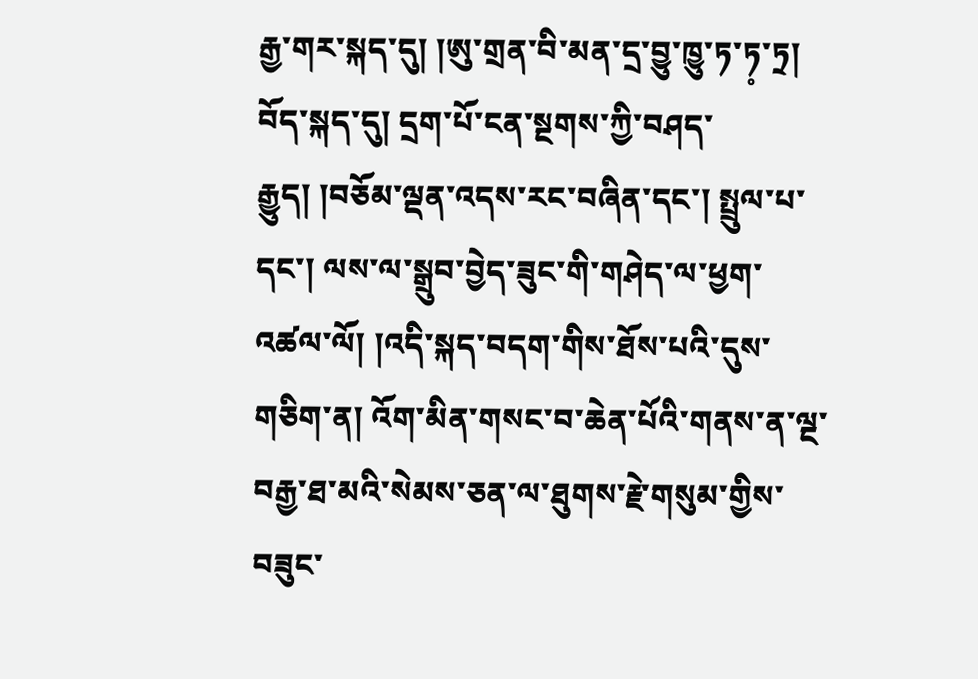རྒྱ་གར་སྐད་དུ། །ཨུ་གྲན་བི་མན་དྲ་བྱུ་ཁྱུ་ཏ་ཏ༷་ཏྲ། བོད་སྐད་དུ། དྲག་པོ་ངན་སྔགས་ཀྱི་བཤད་རྒྱུད། །བཅོམ་ལྡན་འདས་རང་བཞིན་དང་། སྤྲུལ་པ་དང་། ལས་ལ་སྒྲུབ་བྱེད་ཟུང་གི་གཤེད་ལ་ཕྱག་འཚལ་ལོ། །འདི་སྐད་བདག་གིས་ཐོས་པའི་དུས་གཅིག་ན། འོག་མིན་གསང་བ་ཆེན་པོའི་གནས་ན་ལྔ་བརྒྱ་ཐ་མའི་སེམས་ཅན་ལ་ཐུགས་རྗེ་གསུམ་གྱིས་བཟུང་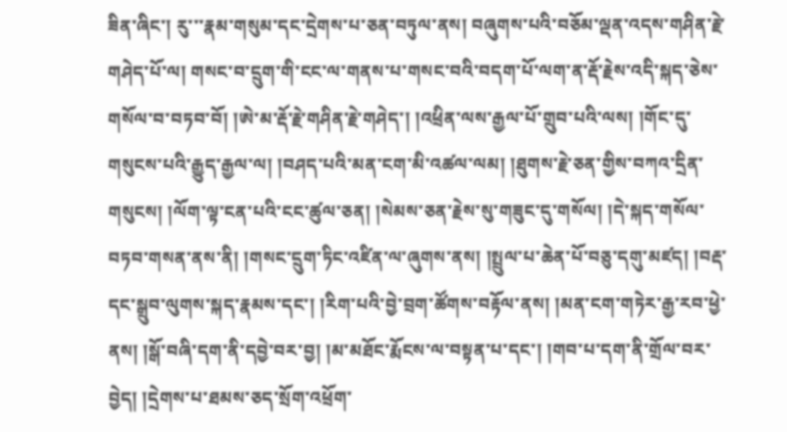ཟིན་ཞིང་། རུ་་་རྣམ་གསུམ་དང་དྲེགས་པ་ཅན་བཏུལ་ནས། བཞུགས་པའི་བཅོམ་ལྡན་འདས་གཤིན་རྗེ་གཤེད་པོ་ལ། གསང་བ་དྲུག་གི་ངང་ལ་གནས་པ་གསང་བའི་བདག་པོ་ལག་ན་རྡོ་རྗེས་འདི་སྐད་ཅེས་གསོལ་བ་བཏབ་བོ། །ཨེ་མ་རྡོ་རྗེ་གཤིན་རྗེ་གཤེད་། །འཕྲིན་ལས་རྒྱལ་པོ་གྲུབ་པའི་ལས། །གོང་དུ་གསུངས་པའི་རྒྱུད་རྒྱལ་ལ། །བཤད་པའི་མན་ངག་མི་འཚལ་ལམ། །ཐུགས་རྗེ་ཅན་གྱིས་བཀའ་དྲིན་གསུངས། །ལོག་ལྟ་ངན་པའི་ངང་ཚུལ་ཅན། །སེམས་ཅན་རྗེས་སུ་གཟུང་དུ་གསོལ། །དེ་སྐད་གསོལ་བཏབ་གསན་ནས་ནི། །གསང་དྲུག་ཏིང་འཛིན་ལ་ཞུགས་ནས། །སྤྲུལ་པ་ཆེན་པོ་བཅུ་དགུ་མཛད། །བརྡ་དང་སྒྲུབ་ལུགས་སྐད་རྣམས་དང་། །རིག་པའི་བྱེ་བྲག་ཚོགས་བརྟོལ་ནས། །མན་ངག་གཏེར་རྒྱ་རབ་ཕྱེ་ནས། །སྒོ་བཞི་དག་ནི་དབྱེ་བར་བྱ། །མ་མཐོང་རྨོངས་ལ་བསྟན་པ་དང་། །གབ་པ་དག་ནི་གྲོལ་བར་བྱེད། །དྲེགས་པ་ཐམས་ཅད་སྲོག་འཕྲོག་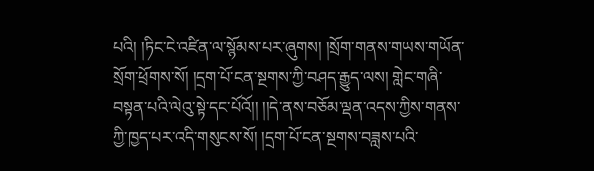པའི། །ཏིང་ངེ་འཛིན་ལ་སྙོམས་པར་ཞུགས། །སྲོག་གནས་གཡས་གཡོན་སྲོག་ཕྲོགས་སོ། །དྲག་པོ་ངན་སྔགས་ཀྱི་བཤད་རྒྱུད་ལས། གླེང་གཞི་བསྟན་པའི་ལེའུ་སྟེ་དང་པོའོ།། །།དེ་ནས་བཅོམ་ལྡན་འདས་ཀྱིས་གནས་ཀྱི་ཁྱད་པར་འདི་གསུངས་སོ། །དྲག་པོ་ངན་སྔགས་བཟླས་པའི་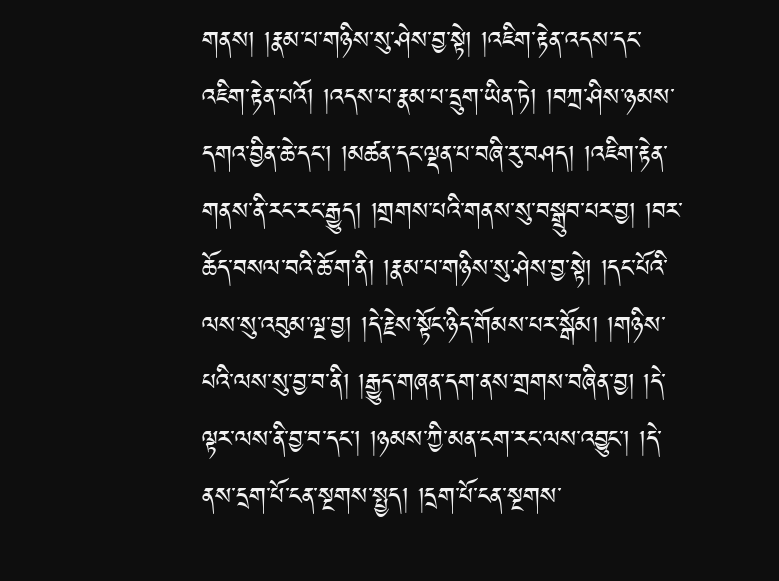གནས། །རྣམ་པ་གཉིས་སུ་ཤེས་བྱ་སྟེ། །འཇིག་རྟེན་འདས་དང་འཇིག་རྟེན་པའོ། །འདས་པ་རྣམ་པ་དྲུག་ཡིན་ཏེ། །བཀྲ་ཤིས་ཉམས་དགའ་བྱིན་ཆེ་དང་། །མཚན་དང་ལྡན་པ་བཞི་རུ་བཤད། །འཇིག་རྟེན་གནས་ནི་རང་རང་རྒྱུད། །གྲགས་པའི་གནས་སུ་བསྒྲུབ་པར་བྱ། །བར་ཆོད་བསལ་བའི་ཆོ་ག་ནི། །རྣམ་པ་གཉིས་སུ་ཤེས་བྱ་སྟེ། །དང་པོའི་ལས་སུ་འབུམ་ལྔ་བྱ། །དེ་རྗེས་སྟོང་ཉིད་གོམས་པར་སྒོམ། །གཉིས་པའི་ལས་སུ་བྱ་བ་ནི། །རྒྱུད་གཞན་དག་ནས་གྲགས་བཞིན་བྱ། །དེ་ལྟར་ལས་ནི་བྱ་བ་དང་། །ཉམས་ཀྱི་མན་ངག་རང་ལས་འབྱུང་། །དེ་ནས་དྲག་པོ་ངན་སྔགས་སྤྱད། །དྲག་པོ་ངན་སྔགས་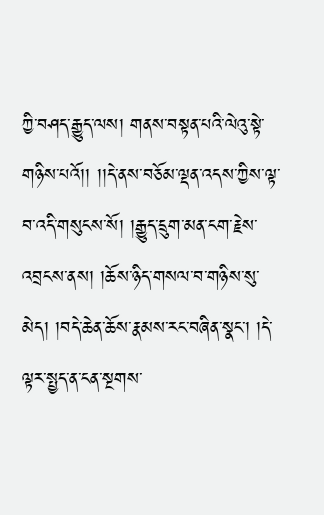ཀྱི་བཤད་རྒྱུད་ལས། གནས་བསྟན་པའི་ལེའུ་སྟེ་གཉིས་པའོ།། །།དེ་ནས་བཅོམ་ལྡན་འདས་ཀྱིས་ལྟ་བ་འདི་གསུངས་སོ། །རྒྱུད་དྲུག་མན་ངག་རྗེས་འབྲངས་ནས། །ཆོས་ཉིད་གསལ་བ་གཉིས་སུ་མེད། །བདེ་ཆེན་ཆོས་རྣམས་རང་བཞིན་སྣང་། །དེ་ལྟར་སྤྱད་ན་ངན་སྔགས་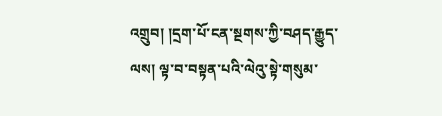འགྲུབ། །དྲག་པོ་ངན་སྔགས་ཀྱི་བཤད་རྒྱུད་ལས། ལྟ་བ་བསྟན་པའི་ལེའུ་སྟེ་གསུམ་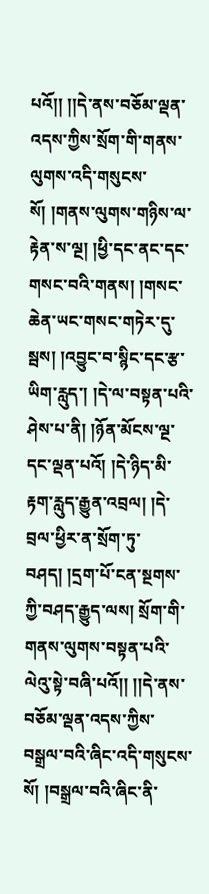པའོ།། །།དེ་ནས་བཅོམ་ལྡན་འདས་ཀྱིས་སྲོག་གི་གནས་ལུགས་འདི་གསུངས་སོ། །གནས་ལུགས་གཉིས་ལ་རྟེན་ས་ལྔ། །ཕྱི་དང་ནང་དང་གསང་བའི་གནས། །གསང་ཆེན་ཡང་གསང་གཏེར་དུ་སྦས། །འབྱུང་བ་སྙིང་དང་རྩ་ཡིག་རླུད་། །དེ་ལ་བསྟན་པའི་ཤེས་པ་ནི། །ཉོན་མོངས་ལྔ་དང་ལྡན་པའོ། །དེ་ཉིད་མི་རྟག་རླུད་རྒྱུན་འབྲལ། །དེ་བྲལ་ཕྱིར་ན་སྲོག་ཏུ་བཤད། །དྲག་པོ་ངན་སྔགས་ཀྱི་བཤད་རྒྱུད་ལས། སྲོག་གི་གནས་ལུགས་བསྟན་པའི་ལེའུ་སྟེ་བཞི་པའོ།། །།དེ་ནས་བཅོམ་ལྡན་འདས་ཀྱིས་བསྒྲལ་བའི་ཞིང་འདི་གསུངས་སོ། །བསྒྲལ་བའི་ཞིང་ནི་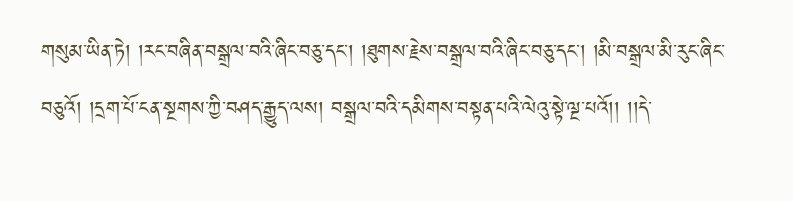གསུམ་ཡིན་ཏེ། །རང་བཞིན་བསྒྲལ་བའི་ཞིང་བཅུ་དང་། །ཐུགས་རྗེས་བསྒྲལ་བའི་ཞིང་བཅུ་དང་། །མི་བསྒྲལ་མི་རུང་ཞིང་བཅུའོ། །དྲག་པོ་ངན་སྔགས་ཀྱི་བཤད་རྒྱུད་ལས། བསྒྲལ་བའི་དམིགས་བསྟན་པའི་ལེའུ་སྟེ་ལྔ་པའོ།། །།དེ་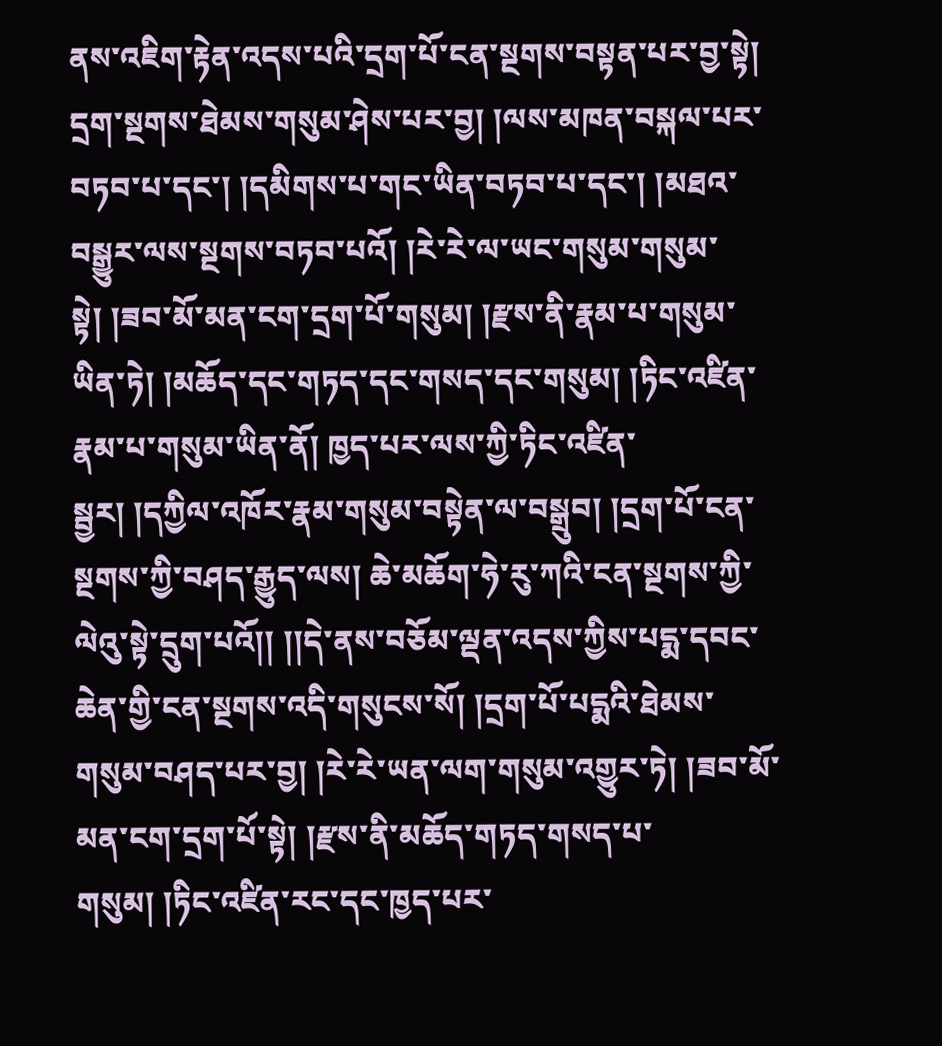ནས་འཇིག་རྟེན་འདས་པའི་དྲག་པོ་ངན་སྔགས་བསྟན་པར་བྱ་སྟེ། དྲག་སྔགས་ཐེམས་གསུམ་ཤེས་པར་བྱ། །ལས་མཁན་བསྐལ་པར་བཏབ་པ་དང་། །དམིགས་པ་གང་ཡིན་བཏབ་པ་དང་། །མཐའ་བསྒྱུར་ལས་སྔགས་བཏབ་པའོ། །རེ་རེ་ལ་ཡང་གསུམ་གསུམ་སྟེ། །ཟབ་མོ་མན་ངག་དྲག་པོ་གསུམ། །རྫས་ནི་རྣམ་པ་གསུམ་ཡིན་ཏེ། །མཆོད་དང་གཏད་དང་གསད་དང་གསུམ། །ཏིང་འཛིན་རྣམ་པ་གསུམ་ཡིན་ནོ། ཁྱད་པར་ལས་ཀྱི་ཏིང་འཛིན་སྦྱར། །དཀྱིལ་འཁོར་རྣམ་གསུམ་བསྟེན་ལ་བསྒྲུབ། །དྲག་པོ་ངན་སྔགས་ཀྱི་བཤད་རྒྱུད་ལས། ཆེ་མཆོག་ཧེ་རུ་ཀའི་ངན་སྔགས་ཀྱི་ལེའུ་སྟེ་དྲུག་པའོ།། །།དེ་ནས་བཅོམ་ལྡན་འདས་ཀྱིས་པདྨ་དབང་ཆེན་གྱི་ངན་སྔགས་འདི་གསུངས་སོ། །དྲག་པོ་པདྨའི་ཐེམས་གསུམ་བཤད་པར་བྱ། །རེ་རེ་ཡན་ལག་གསུམ་འགྱུར་ཏེ། །ཟབ་མོ་མན་ངག་དྲག་པོ་སྟེ། །རྫས་ནི་མཆོད་གཏད་གསད་པ་གསུམ། །ཏིང་འཛིན་རང་དང་ཁྱད་པར་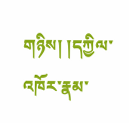གཉིས། །དཀྱིལ་འཁོར་རྣམ་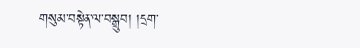གསུམ་བསྟེན་ལ་བསྒྲུབ། །དྲག་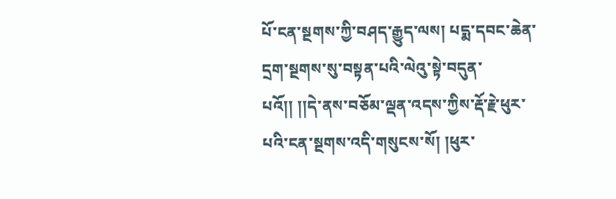པོ་ངན་སྔགས་ཀྱི་བཤད་རྒྱུད་ལས། པདྨ་དབང་ཆེན་དྲག་སྔགས་སུ་བསྟན་པའི་ལེའུ་སྟེ་བདུན་པའོ།། །།དེ་ནས་བཅོམ་ལྡན་འདས་ཀྱིས་རྡོ་རྗེ་ཕུར་པའི་ངན་སྔགས་འདི་གསུངས་སོ། །ཕུར་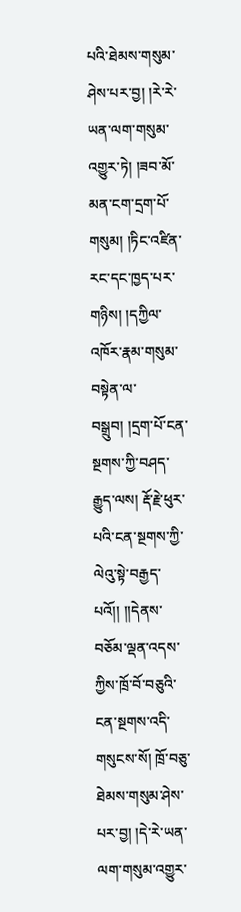པའི་ཐེམས་གསུམ་ཤེས་པར་བྱ། །རེ་རེ་ཡན་ལག་གསུམ་འགྱུར་ཏེ། །ཟབ་མོ་མན་ངག་དྲག་པོ་གསུམ། །ཏིང་འཛིན་རང་དང་ཁྱད་པར་གཉིས། །དཀྱིལ་འཁོར་རྣམ་གསུམ་བསྟེན་ལ་བསྒྲུབ། །དྲག་པོ་ངན་སྔགས་ཀྱི་བཤད་རྒྱུད་ལས། རྡོ་རྗེ་ཕུར་པའི་ངན་སྔགས་ཀྱི་ལེའུ་སྟེ་བརྒྱད་པའོ།། །།དེནས་བཅོམ་ལྡན་འདས་ཀྱིས་ཁྲོ་བོ་བཅུའི་ངན་སྔགས་འདི་གསུངས་སོ། ཁྲོ་བཅུ་ཐེམས་གསུམ་ཤེས་པར་བྱ། །དེ་རེ་ཡན་ལག་གསུམ་འགྱུར་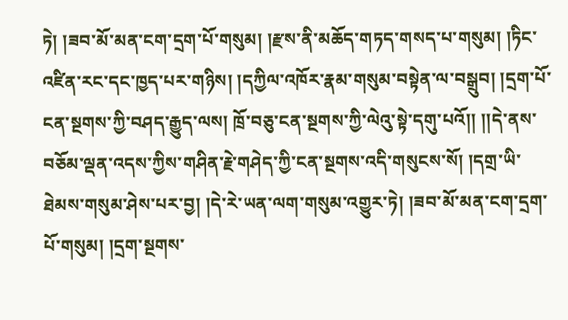ཏེ། །ཟབ་མོ་མན་ངག་དྲག་པོ་གསུམ། །རྫས་ནི་མཆོད་གཏད་གསད་པ་གསུམ། །ཏིང་འཛིན་རང་དང་ཁྱད་པར་གཉིས། །དཀྱིལ་འཁོར་རྣམ་གསུམ་བསྟེན་ལ་བསྒྲུབ། །དྲག་པོ་ངན་སྔགས་ཀྱི་བཤད་རྒྱུད་ལས། ཁྲོ་བཅུ་ངན་སྔགས་ཀྱི་ལེའུ་སྟེ་དགུ་པའོ།། །།དེ་ནས་བཅོམ་ལྡན་འདས་ཀྱིས་གཤིན་རྗེ་གཤེད་ཀྱི་ངན་སྔགས་འདི་གསུངས་སོ། །དགྲ་ཡི་ཐེམས་གསུམ་ཤེས་པར་བྱ། །དེ་རེ་ཡན་ལག་གསུམ་འགྱུར་ཏེ། །ཟབ་མོ་མན་ངག་དྲག་པོ་གསུམ། །དྲག་སྔགས་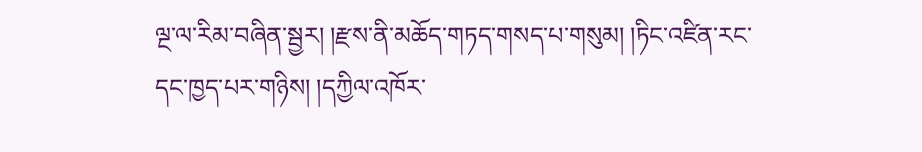ལྔ་ལ་རིམ་བཞིན་སྦྱར། །རྫས་ནི་མཆོད་གཏད་གསད་པ་གསུམ། །ཏིང་འཛིན་རང་དང་ཁྱད་པར་གཉིས། །དཀྱིལ་འཁོར་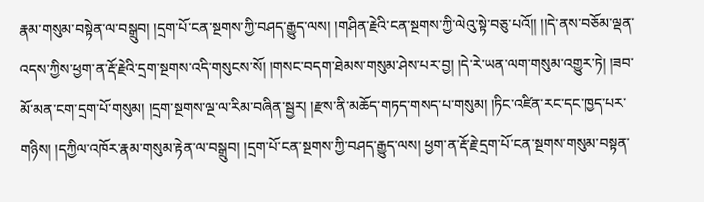རྣམ་གསུམ་བསྟེན་ལ་བསྒྲུབ། །དྲག་པོ་ངན་སྔགས་ཀྱི་བཤད་རྒྱུད་ལས། །གཤིན་རྗེའི་ངན་སྔགས་ཀྱི་ལེའུ་སྟེ་བཅུ་པའོ།། །།དེ་ནས་བཅོམ་ལྡན་འདས་ཀྱིས་ཕྱག་ན་རྡོ་རྗེའི་དྲག་སྔགས་འདི་གསུངས་སོ། །གསང་བདག་ཐེམས་གསུམ་ཤེས་པར་བྱ། །དེ་རེ་ཡན་ལག་གསུམ་འགྱུར་ཏེ། །ཟབ་མོ་མན་ངག་དྲག་པོ་གསུམ། །དྲག་སྔགས་ལྔ་ལ་རིམ་བཞིན་སྦྱར། །རྫས་ནི་མཆོད་གཏད་གསད་པ་གསུམ། །ཏིང་འཛིན་རང་དང་ཁྱད་པར་གཉིས། །དཀྱིལ་འཁོར་རྣམ་གསུམ་རྟེན་ལ་བསྒྲུབ། །དྲག་པོ་ངན་སྔགས་ཀྱི་བཤད་རྒྱུད་ལས། ཕྱག་ན་རྡོ་རྗེ་དྲག་པོ་ངན་སྔགས་གསུམ་བསྟན་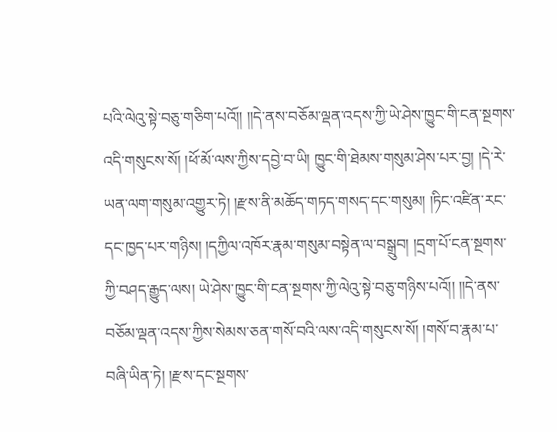པའི་ལེའུ་སྟེ་བཅུ་གཅིག་པའོ།། །།དེ་ནས་བཅོམ་ལྡན་འདས་ཀྱི་ཡེ་ཤེས་ཁྱུང་གི་ངན་སྔགས་འདི་གསུངས་སོ། །ཕོ་མོ་ལས་ཀྱིས་དབྱེ་བ་ཡི། ཁྱུང་གི་ཐེམས་གསུམ་ཤེས་པར་བྱ། །དེ་རེ་ཡན་ལག་གསུམ་འགྱུར་ཏེ། །རྫས་ནི་མཆོད་གཏད་གསད་དང་གསུམ། །ཏིང་འཛིན་རང་དང་ཁྱད་པར་གཉིས། །དཀྱིལ་འཁོར་རྣམ་གསུམ་བསྟེན་ལ་བསྒྲུབ། །དྲག་པོ་ངན་སྔགས་ཀྱི་བཤད་རྒྱུད་ལས། ཡེ་ཤེས་ཁྱུང་གི་ངན་སྔགས་ཀྱི་ལེའུ་སྟེ་བཅུ་གཉིས་པའོ།། །།དེ་ནས་བཅོམ་ལྡན་འདས་ཀྱིས་སེམས་ཅན་གསོ་བའི་ལས་འདི་གསུངས་སོ། །གསོ་བ་རྣམ་པ་བཞི་ཡིན་ཏེ། །རྫས་དང་སྔགས་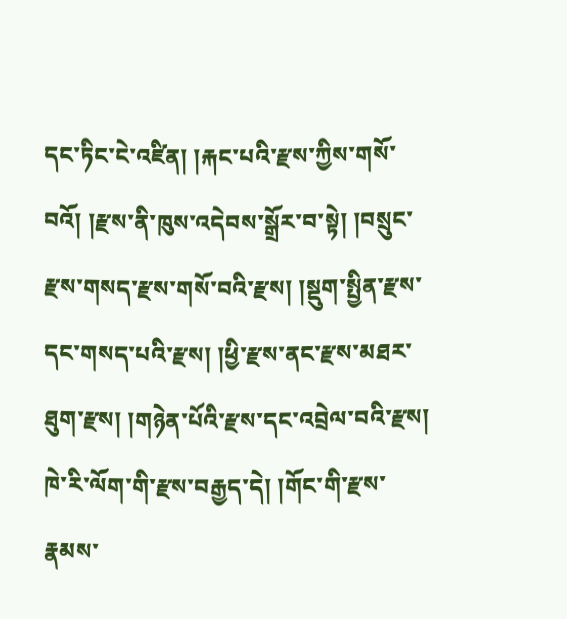དང་ཏིང་ངེ་འཛིན། །རྐང་པའི་རྫས་ཀྱིས་གསོ་བའོ། །རྫས་ནི་ཁུས་འདེབས་སྒྲོར་བ་སྟེ། །བསྲུང་རྫས་གསད་རྫས་གསོ་བའི་རྫས། །སྡུག་སྤྱིན་རྫས་དང་གསད་པའི་རྫས། །ཕྱི་རྫས་ནང་རྫས་མཐར་ཐུག་རྫས། །གཉེན་པོའི་རྫས་དང་འབྲེལ་བའི་རྫས། ཁེ་རི་ལོག་གི་རྫས་བརྒྱད་དེ། །གོང་གི་རྫས་རྣམས་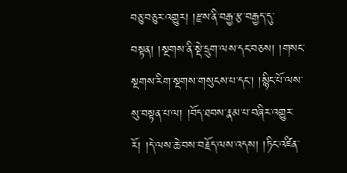བཅུ་བཅུར་འགྱུར། །རྫས་ནི་བརྒྱ་རྩ་བརྒྱད་དུ་བསྟན། །སྔགས་ནི་སྡེ་དྲུག་ལས་དང་བཅས། །གསང་སྔགས་རིག་སྔགས་གསུངས་པ་དང་། །སྙིང་པོ་ལས་སུ་བསྟན་པ་ལ། །བོད་ཐབས་རྣམ་པ་བཞིར་འགྱུར་རོ། །དེ་ལས་ཆེ་བས་བརྗོད་ལས་འདས། །ཏིང་འཛིན་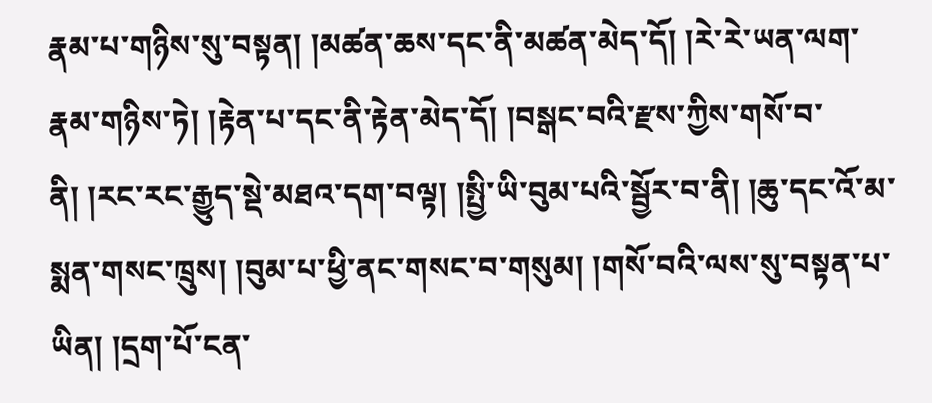རྣམ་པ་གཉིས་སུ་བསྟན། །མཚན་ཆས་དང་ནི་མཚན་མེད་དོ། །རེ་རེ་ཡན་ལག་རྣམ་གཉིས་ཏེ། །རྟེན་པ་དང་ནི་རྟེན་མེད་དོ། །བསྒང་བའི་རྫས་ཀྱིས་གསོ་བ་ནི། །རང་རང་རྒྱུད་སྡེ་མཐའ་དག་བལྟ། །སྤྱི་ཡི་བུམ་པའི་སྦྱོར་བ་ནི། །ཆུ་དང་འོ་མ་སྨན་གསང་ཁྲུས། །བུམ་པ་ཕྱི་ནང་གསང་བ་གསུམ། །གསོ་བའི་ལས་སུ་བསྟན་པ་ཡིན། །དྲག་པོ་ངན་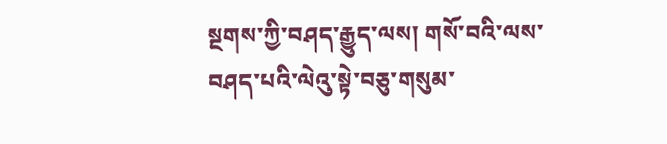སྔགས་ཀྱི་བཤད་རྒྱུད་ལས། གསོ་བའི་ལས་བཤད་པའི་ལེའུ་སྟེ་བཅུ་གསུམ་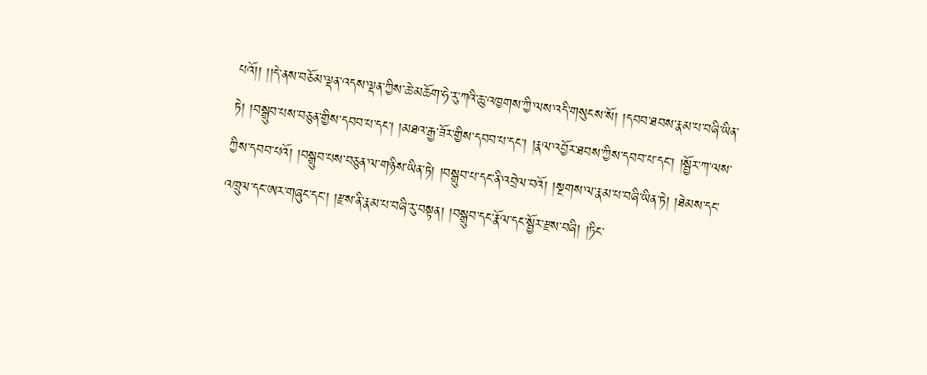པའོ།། །།དེ་ནས་བཅོམ་ལྡན་འདས་ལྡན་ཀྱིས་ཆེ་མཆོག་ཧེ་རུ་ཀའི་ཆུ་འཁྱགས་ཀྱི་ལས་འདི་གསུངས་སོ། །དབབ་ཐབས་རྣམ་པ་བཞི་ཡིན་ཏེ། །བསྒྲུབ་པས་བཅུན་གྱིས་དབབ་པ་དང་། །མཐའ་རྒྱ་ཟོར་གྱིས་དབབ་པ་དང་། །རྣལ་འབྱོར་ཐབས་ཀྱིས་དབབ་པ་དང་། །སྦྱོར་ཀ་ལས་ཀྱིས་དབབ་པའོ། །བསྒྲུབ་པས་བཅུན་ལ་གཉིས་ཡིན་ཏེ། །བསྒྲུབ་པ་དང་ནི་འབྲེལ་བའོ། །སྔགས་ལ་རྣམ་པ་བཞི་ཡིན་ཏེ། །ཐེམས་དང་འཁྲུལ་དང་ཨར་གཞུང་དང་། །རྫས་ནི་རྣམ་པ་བཞི་རུ་བསྟན། །བསྒྲུབ་དང་རྣོལ་དང་སྦྱོར་རྫས་བཞི། །ཏིང་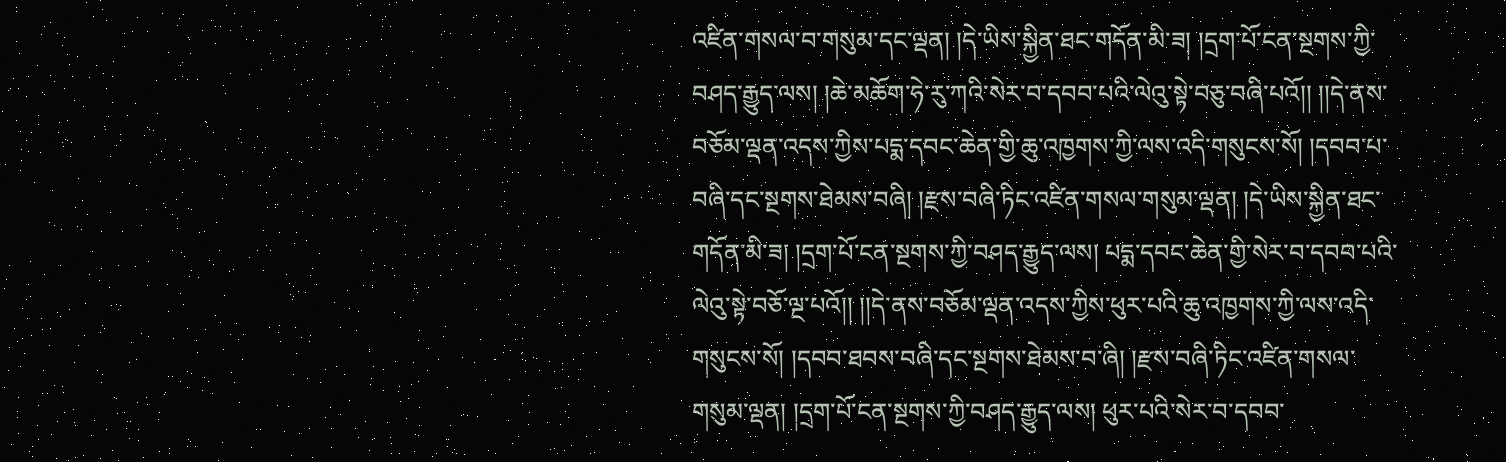འཛིན་གསལ་བ་གསུམ་དང་ལྡན། །དེ་ཡིས་སྐྱིན་ཐང་གདོན་མི་ཟ། །དྲག་པོ་ངན་སྔགས་ཀྱི་བཤད་རྒྱུད་ལས། །ཆེ་མཆོག་ཧེ་རུ་ཀའི་སེར་བ་དབབ་པའི་ལེའུ་སྟེ་བཅུ་བཞི་པའོ།། །།དེ་ནས་བཅོམ་ལྡན་འདས་ཀྱིས་པདྨ་དབང་ཆེན་གྱི་ཆུ་འཁྱགས་ཀྱི་ལས་འདི་གསུངས་སོ། །དབབ་པ་བཞི་དང་སྔགས་ཐེམས་བཞི། །རྫས་བཞི་ཏིང་འཛིན་གསལ་གསུམ་ལྡན། །དེ་ཡིས་སྐྱིན་ཐང་གདོན་མི་ཟ། །དྲག་པོ་ངན་སྔགས་ཀྱི་བཤད་རྒྱུད་ལས། པདྨ་དབང་ཆེན་གྱི་སེར་བ་དབབ་པའི་ལེའུ་སྟེ་བཅོ་ལྔ་པའོ།། །།དེ་ནས་བཅོམ་ལྡན་འདས་ཀྱིས་ཕུར་པའི་ཆུ་འཁྱགས་ཀྱི་ལས་འདི་གསུངས་སོ། །དབབ་ཐབས་བཞི་དང་སྔགས་ཐེམས་བ་ཞི། །རྫས་བཞི་ཏིང་འཛིན་གསལ་གསུམ་ལྡན། །དྲག་པོ་ངན་སྔགས་ཀྱི་བཤད་རྒྱུད་ལས། ཕུར་པའི་སེར་བ་དབབ་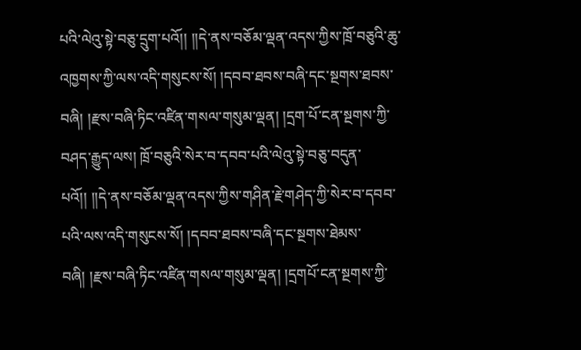པའི་ལེའུ་སྟེ་བཅུ་དྲུག་པའོ།། །།དེ་ནས་བཅོམ་ལྡན་འདས་ཀྱིས་ཁྲོ་བཅུའི་ཆུ་འཁྱགས་ཀྱི་ལས་འདི་གསུངས་སོ། །དབབ་ཐབས་བཞི་དང་སྔགས་ཐབས་བཞི། །རྫས་བཞི་ཏིང་འཛིན་གསལ་གསུམ་ལྡན། །དྲག་པོ་ངན་སྔགས་ཀྱི་བཤད་རྒྱུད་ལས། ཁྲོ་བཅུའི་སེར་བ་དབབ་པའི་ལེའུ་སྟེ་བཅུ་བདུན་པའོ།། །།དེ་ནས་བཅོམ་ལྡན་འདས་ཀྱིས་གཤིན་རྗེ་གཤེད་ཀྱི་སེར་བ་དབབ་པའི་ལས་འདི་གསུངས་སོ། །དབབ་ཐབས་བཞི་དང་སྔགས་ཐེམས་བཞི། །རྫས་བཞི་ཏིང་འཛིན་གསལ་གསུམ་ལྡན། །དྲགཔོ་ངན་སྔགས་ཀྱི་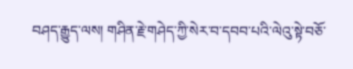བཤད་རྒྱུད་ལས། གཤིན་རྗེ་གཤེད་ཀྱི་སེར་བ་དབབ་པའི་ལེའུ་སྟེ་བཅོ་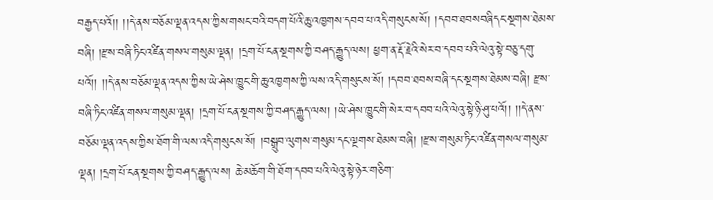བརྒྱད་པའོ།། །།དེ་ནས་བཅོམ་ལྡན་འདས་ཀྱིས་གསང་བའི་བདག་པོའི་ཆུ་འཁྱགས་དབབ་པ་འདི་གསུངས་སོ། །དབབ་ཐབསབཞིདང་སྔགས་ཐེམས་བཞི། །རྫས་བཞི་ཏིང་འཛིན་གསལ་གསུམ་ལྡན། །དྲག་པོ་ངན་སྔགས་ཀྱི་བཤད་རྒྱུད་ལས། ཕྱག་ན་རྡོ་རྗེའི་སེར་བ་དབབ་པའི་ལེའུ་སྟེ་བཅུ་དགུ་པའོ།། །།དེ་ནས་བཅོམ་ལྡན་འདས་ཀྱིས་ཡེ་ཤེས་ཁྱུང་གི་ཆུ་འཁྱགས་ཀྱི་ལས་འདི་གསུངས་སོ། །དབབ་ཐབས་བཞི་དང་སྔགས་ཐེམས་བཞི། རྫས་བཞི་ཏིང་འཛིན་གསལ་གསུམ་ལྡན། །དྲག་པོ་ངན་སྔགས་ཀྱི་བཤད་རྒྱུད་ལས། །ཡེ་ཤེས་ཁྱུང་གི་སེར་བ་དབབ་པའི་ལེའུ་སྟེ་ཉི་ཤུ་པའོ།། །།དེ་ནས་བཅོམ་ལྡན་འདས་ཀྱིས་ཐོག་གི་ལས་འདི་གསུངས་སོ། །བསྒྲུབ་ལུགས་གསུམ་དང་ལྔགས་ཐེམས་བཞི། །རྫས་གསུམ་ཏིང་འཛིན་གསལ་གསུམ་ལྡན། །དྲག་པོ་ངན་སྔགས་ཀྱི་བཤད་རྒྱུད་ལས། ཆེ་མཆོག་གི་ཐོག་དབབ་པའི་ལེའུ་སྟེ་ཉེར་གཅིག་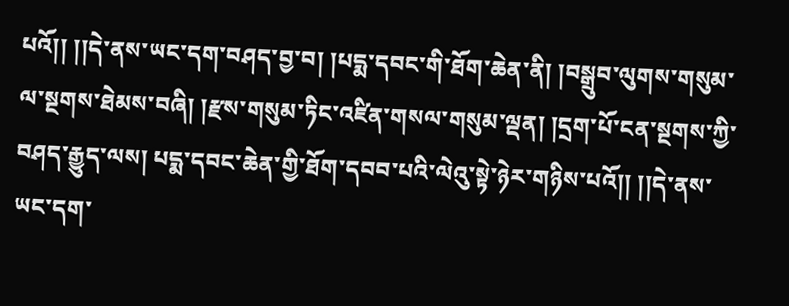པའོ།། །།དེ་ནས་ཡང་དག་བཤད་བྱ་བ། །པདྨ་དབང་གི་ཐོག་ཆེན་ནི། །བསྒྲུབ་ལུགས་གསུམ་ལ་སྔགས་ཐེམས་བཞི། །རྫས་གསུམ་ཏིང་འཛིན་གསལ་གསུམ་ལྡན། །དྲག་པོ་ངན་སྔགས་ཀྱི་བཤད་རྒྱུད་ལས། པདྨ་དབང་ཆེན་གྱི་ཐོག་དབབ་པའི་ལེའུ་སྟེ་ཉེར་གཉིས་པའོ།། །།དེ་ནས་ཡང་དག་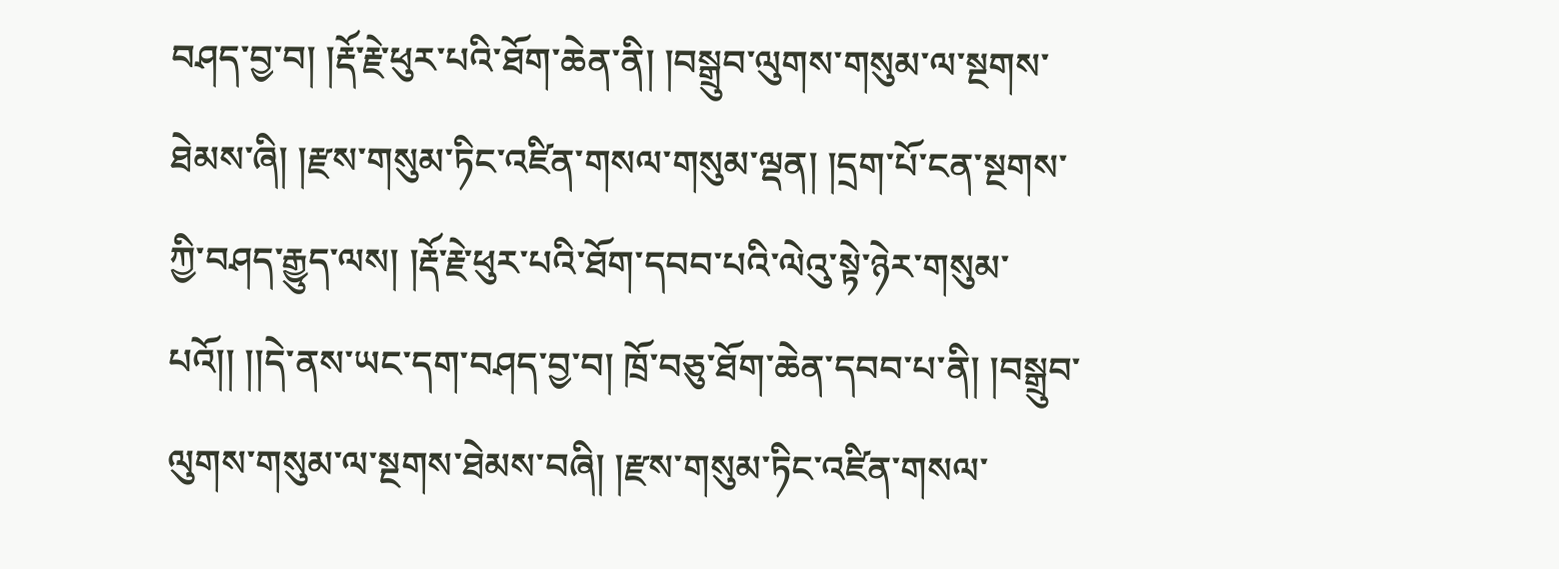བཤད་བྱ་བ། །རྡོ་རྗེ་ཕུར་པའི་ཐོག་ཆེན་ནི། །བསྒྲུབ་ལུགས་གསུམ་ལ་སྔགས་ཐེམས་ཞི། །རྫས་གསུམ་ཏིང་འཛིན་གསལ་གསུམ་ལྡན། །དྲག་པོ་ངན་སྔགས་ཀྱི་བཤད་རྒྱུད་ལས། །རྡོ་རྗེ་ཕུར་པའི་ཐོག་དབབ་པའི་ལེའུ་སྟེ་ཉེར་གསུམ་པའོ།། །།དེ་ནས་ཡང་དག་བཤད་བྱ་བ། ཁྲོ་བཅུ་ཐོག་ཆེན་དབབ་པ་ནི། །བསྒྲུབ་ལུགས་གསུམ་ལ་སྔགས་ཐེམས་བཞི། །རྫས་གསུམ་ཏིང་འཛིན་གསལ་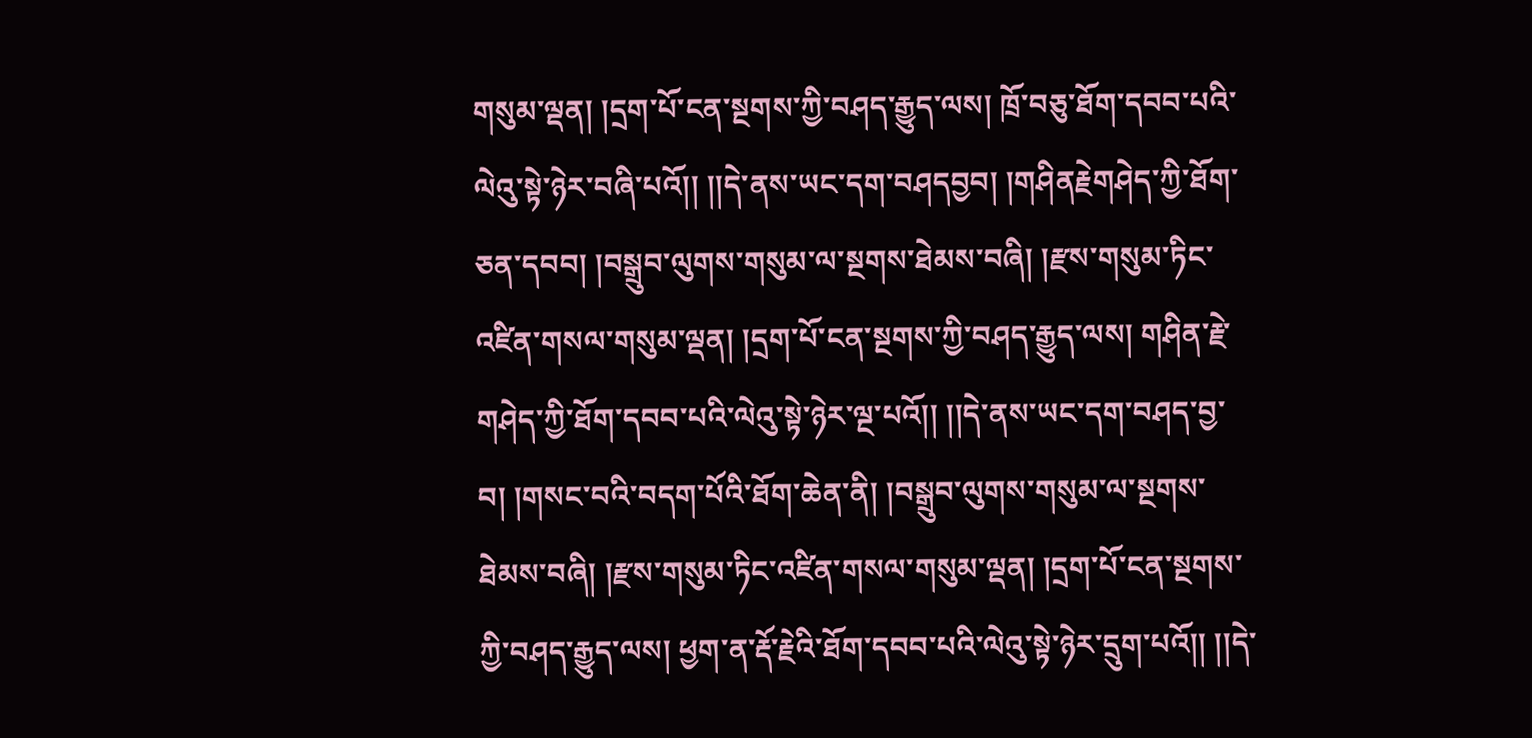གསུམ་ལྡན། །དྲག་པོ་ངན་སྔགས་ཀྱི་བཤད་རྒྱུད་ལས། ཁྲོ་བཅུ་ཐོག་དབབ་པའི་ལེའུ་སྟེ་ཉེར་བཞི་པའོ།། །།དེ་ནས་ཡང་དག་བཤདབྱབ། །གཤིནརྗེགཤེད་ཀྱི་ཐོག་ཅན་དབབ། །བསྒྲུབ་ལུགས་གསུམ་ལ་སྔགས་ཐེམས་བཞི། །རྫས་གསུམ་ཏིང་འཛིན་གསལ་གསུམ་ལྡན། །དྲག་པོ་ངན་སྔགས་ཀྱི་བཤད་རྒྱུད་ལས། གཤིན་རྗེ་གཤེད་ཀྱི་ཐོག་དབབ་པའི་ལེའུ་སྟེ་ཉེར་ལྔ་པའོ།། །།དེ་ནས་ཡང་དག་བཤད་བྱ་བ། །གསང་བའི་བདག་པོའི་ཐོག་ཆེན་ནི། །བསྒྲུབ་ལུགས་གསུམ་ལ་སྔགས་ཐེམས་བཞི། །རྫས་གསུམ་ཏིང་འཛིན་གསལ་གསུམ་ལྡན། །དྲག་པོ་ངན་སྔགས་ཀྱི་བཤད་རྒྱུད་ལས། ཕྱག་ན་རྡོ་རྗེའི་ཐོག་དབབ་པའི་ལེའུ་སྟེ་ཉེར་དྲུག་པའོ།། །།དེ་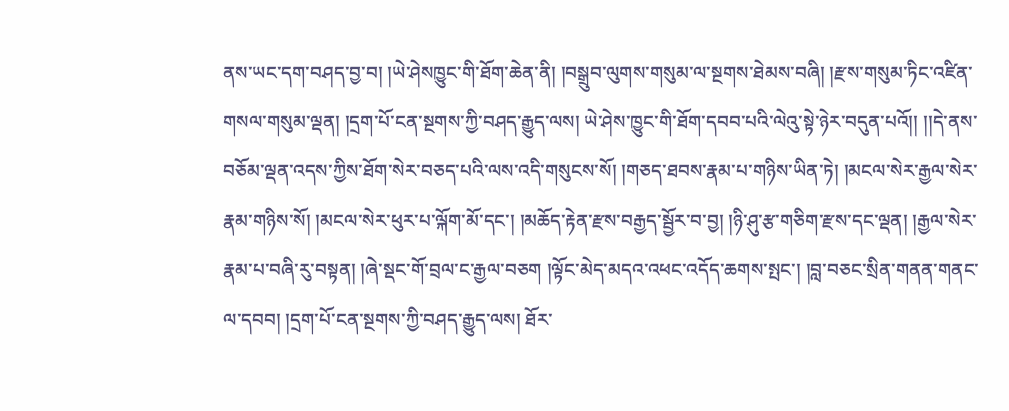ནས་ཡང་དག་བཤད་བྱ་བ། །ཡེ་ཤེསཁྱུང་གི་ཐོག་ཆེན་ནི། །བསྒྲུབ་ལུགས་གསུམ་ལ་སྔགས་ཐེམས་བཞི། །རྫས་གསུམ་ཏིང་འཛིན་གསལ་གསུམ་ལྡན། །དྲག་པོ་ངན་སྔགས་ཀྱི་བཤད་རྒྱུད་ལས། ཡེ་ཤེས་ཁྱུང་གི་ཐོག་དབབ་པའི་ལེའུ་སྟེ་ཉེར་བདུན་པའོ།། །།དེ་ནས་བཅོམ་ལྡན་འདས་ཀྱིས་ཐོག་སེར་བཅད་པའི་ལས་འདི་གསུངས་སོ། །གཅད་ཐབས་རྣམ་པ་གཉིས་ཡིན་ཏེ། །མངལ་སེར་རྒྱལ་སེར་རྣམ་གཉིས་སོ། །མངལ་སེར་ཕུར་པ་ལྐོག་མོ་དང་། །མཆོད་རྟེན་རྫས་བརྒྱད་སྦྱོར་བ་བྱ། །ཉི་ཤུ་རྩ་གཅིག་རྫས་དང་ལྡན། །རྒྱལ་སེར་རྣམ་པ་བཞི་རུ་བསྟན། །ཞེ་སྡང་གོ་བྲལ་ང་རྒྱལ་བཅག །ལྟོང་མེད་མདའ་འཕང་འདོད་ཆགས་སྤང་། །བླ་བཅང་སྲིན་གནན་གནང་ལ་དབབ། །དྲག་པོ་ངན་སྔགས་ཀྱི་བཤད་རྒྱུད་ལས། ཐོར་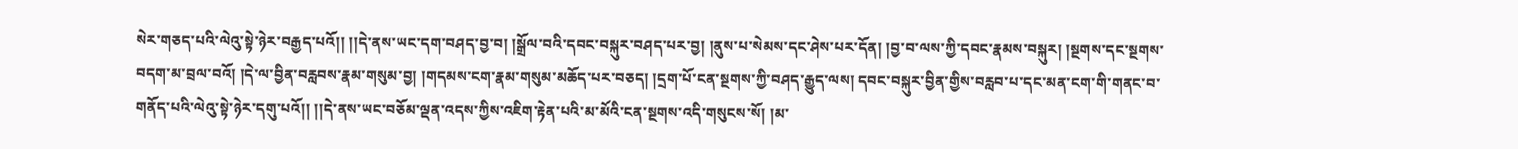སེར་གཅད་པའི་ལེའུ་སྟེ་ཉེར་བརྒྱད་པའོ།། །།དེ་ནས་ཡང་དག་བཤད་བྱ་བ། །སྒྲོལ་བའི་དབང་བསྐུར་བཤད་པར་བྱ། །ནུས་པ་སེམས་དང་ཤེས་པར་དོན། །བྱ་བ་ལས་ཀྱི་དབང་རྣམས་བསྐུར། །སྔགས་དང་སྔགས་བདག་མ་བྲལ་བའོ། །དེ་ལ་བྱིན་བརླབས་རྣམ་གསུམ་བྱ། །གདམས་ངག་རྣམ་གསུམ་མཆོད་པར་བཅད། །དྲག་པོ་ངན་སྔགས་ཀྱི་བཤད་རྒྱུད་ལས། དབང་བསྐུར་བྱིན་གྱིས་བརླབ་པ་དང་མན་ངག་གི་གནང་བ་གནོད་པའི་ལེའུ་སྟེ་ཉེར་དགུ་པའོ།། །།དེ་ནས་ཡང་བཅོམ་ལྡན་འདས་ཀྱིས་འཇིག་རྟེན་པའི་མ་མོའི་ངན་སྔགས་འདི་གསུངས་སོ། །མ་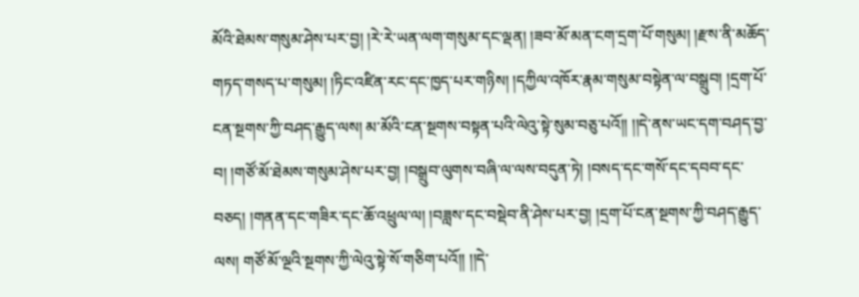མོའི་ཐེམས་གསུམ་ཤེས་པར་བྱ། །རེ་རེ་ཡན་ལག་གསུམ་དང་ལྡན། །ཟབ་མོ་མན་ངག་དྲག་པོ་གསུམ། །རྫས་ནི་མཆོད་གཏད་གསད་པ་གསུམ། །ཏིང་འཛིན་རང་དང་ཁྱད་པར་གཉིས། །དཀྱིལ་འཁོར་རྣམ་གསུམ་བསྟེན་ལ་བསྒྲུབ། །དྲག་པོ་ངན་སྔགས་ཀྱི་བཤད་རྒྱུད་ལས། མ་མོའི་ངན་སྔགས་བསྟན་པའི་ལེའུ་སྟེ་སུམ་བཅུ་པའོ།། །།དེ་ནས་ཡང་དག་བཤད་བྱ་བ། །གཙོ་མོ་ཐེམས་གསུམ་ཤེས་པར་བྱ། །བསྒྲུབ་ལུགས་བཞི་ལ་ལས་བདུན་ཏེ། །བསད་དང་གསོ་དང་དབབ་དང་བཅད། །གནན་དང་གཟིར་དང་ཆོ་འཕྲུལ་ལ། །བཟླས་དང་བསྡེབ་ནི་ཤེས་པར་བྱ། །དྲག་པོ་ངན་སྔགས་ཀྱི་བཤད་རྒྱུད་ལས། གཙོ་མོ་ལྔའི་སྔགས་ཀྱི་ལེའུ་སྟེ་སོ་གཅིག་པའོ།། །།དེ་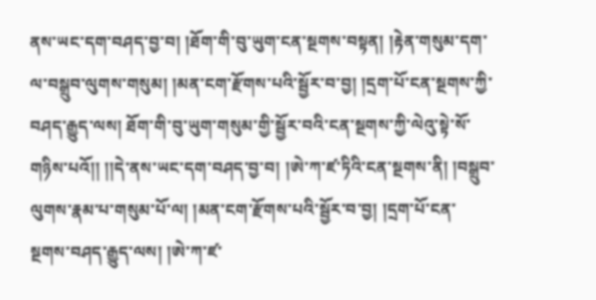ནས་ཡང་དག་བཤད་བྱ་བ། །ཐོག་གི་བུ་ཡུག་ངན་སྔགས་བསྟན། །རྟེན་གསུམ་དག་ལ་བསྒྲུབ་ལུགས་གསུམ། །མན་ངག་རྫོགས་པའི་སྦྱོར་བ་བྱ། །དྲག་པོ་ངན་སྔགས་ཀྱི་བཤད་རྒྱུད་ལས། ཐོག་གི་བུ་ཡུག་གསུམ་གྱི་སྦྱོར་བའི་ངན་སྔགས་ཀྱི་ལེའུ་སྟེ་སོ་གཉིས་པའོ།། །།དེ་ནས་ཡང་དག་བཤད་བྱ་བ། །ཨེ་ཀ་ཛ་ཏིའི་ངན་སྔགས་ནི། །བསྒྲུབ་ལུགས་རྣམ་པ་གསུམ་པོ་ལ། །མན་ངག་རྫོགས་པའི་སྦྱོར་བ་བྱ། །དྲག་པོ་ངན་སྔགས་བཤད་རྒྱུད་ལས། །ཨེ་ཀ་ཛ་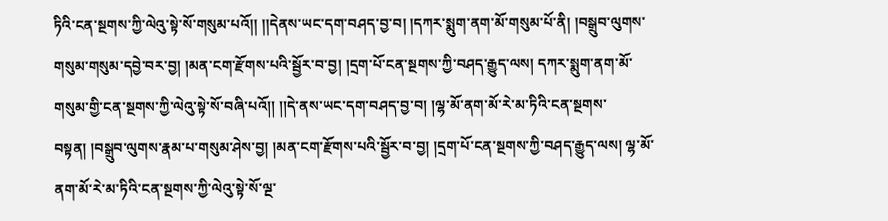ཏིའི་ངན་སྔགས་ཀྱི་ལེའུ་སྟེ་སོ་གསུམ་པའོ།། །།དེནས་ཡང་དག་བཤད་བྱ་བ། །དཀར་སྨུག་ནག་མོ་གསུམ་པོ་ནི། །བསྒྲུབ་ལུགས་གསུམ་གསུམ་དབྱེ་བར་བྱ། །མན་ངག་རྫོགས་པའི་སྦྱོར་བ་བྱ། །དྲག་པོ་ངན་སྔགས་ཀྱི་བཤད་རྒྱུད་ལས། དཀར་སྨུག་ནག་མོ་གསུམ་གྱི་ངན་སྔགས་ཀྱི་ལེའུ་སྟེ་སོ་བཞི་པའོ།། །།དེ་ནས་ཡང་དག་བཤད་བྱ་བ། །ལྷ་མོ་ནག་མོ་རེ་མ་ཏིའི་ངན་སྔགས་བསྟན། །བསྒྲུབ་ལུགས་རྣམ་པ་གསུམ་ཤེས་བྱ། །མན་ངག་རྫོགས་པའི་སྦྱོར་བ་བྱ། །དྲག་པོ་ངན་སྔགས་ཀྱི་བཤད་རྒྱུད་ལས། ལྷ་མོ་ནག་མོ་རེ་མ་ཏིའི་ངན་སྔགས་ཀྱི་ལེའུ་སྟེ་སོ་ལྔ་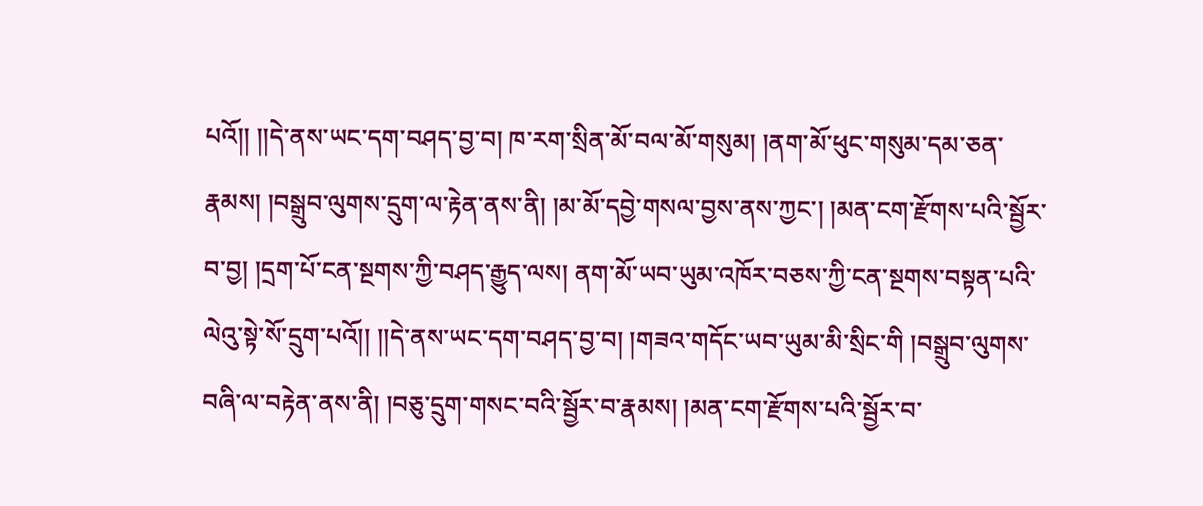པའོ།། །།དེ་ནས་ཡང་དག་བཤད་བྱ་བ། ཁ་རག་སྲིན་མོ་བལ་མོ་གསུམ། །ནག་མོ་ཕུང་གསུམ་དམ་ཅན་རྣམས། །བསྒྲུབ་ལུགས་དྲུག་ལ་རྟེན་ནས་ནི། །མ་མོ་དབྱེ་གསལ་བྱས་ནས་ཀྱང་། །མན་ངག་རྫོགས་པའི་སྦྱོར་བ་བྱ། །དྲག་པོ་ངན་སྔགས་ཀྱི་བཤད་རྒྱུད་ལས། ནག་མོ་ཡབ་ཡུམ་འཁོར་བཅས་ཀྱི་ངན་སྔགས་བསྟན་པའི་ལེའུ་སྟེ་སོ་དྲུག་པའོ།། །།དེ་ནས་ཡང་དག་བཤད་བྱ་བ། །གཟའ་གདོང་ཡབ་ཡུམ་མི་སྲིང་གི །བསྒྲུབ་ལུགས་བཞི་ལ་བརྟེན་ནས་ནི། །བཅུ་དྲུག་གསང་བའི་སྦྱོར་བ་རྣམས། །མན་ངག་རྫོགས་པའི་སྦྱོར་བ་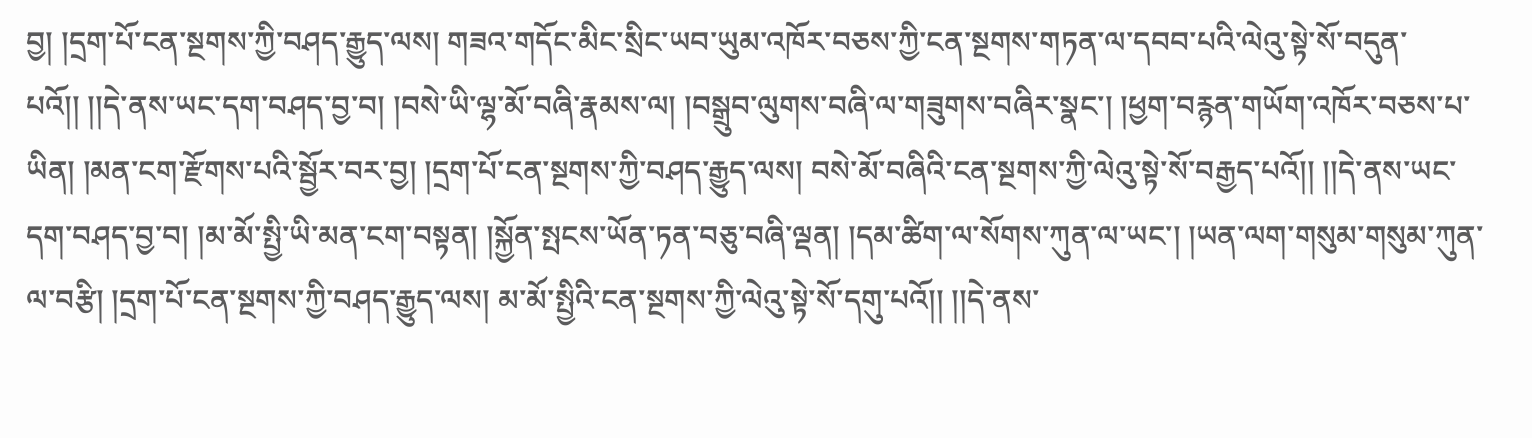བྱ། །དྲག་པོ་ངན་སྔགས་ཀྱི་བཤད་རྒྱུད་ལས། གཟའ་གདོང་མིང་སྲིང་ཡབ་ཡུམ་འཁོར་བཅས་ཀྱི་ངན་སྔགས་གཏན་ལ་དབབ་པའི་ལེའུ་སྟེ་སོ་བདུན་པའོ།། །།དེ་ནས་ཡང་དག་བཤད་བྱ་བ། །བསེ་ཡི་ལྷ་མོ་བཞི་རྣམས་ལ། །བསྒྲུབ་ལུགས་བཞི་ལ་གཟུགས་བཞིར་སྣང་། །ཕྱག་བརྙན་གཡོག་འཁོར་བཅས་པ་ཡིན། །མན་ངག་རྫོགས་པའི་སྦྱོར་བར་བྱ། །དྲག་པོ་ངན་སྔགས་ཀྱི་བཤད་རྒྱུད་ལས། བསེ་མོ་བཞིའི་ངན་སྔགས་ཀྱི་ལེའུ་སྟེ་སོ་བརྒྱད་པའོ།། །།དེ་ནས་ཡང་དག་བཤད་བྱ་བ། །མ་མོ་སྤྱི་ཡི་མན་ངག་བསྟན། །སྐྱོན་སྤངས་ཡོན་ཏན་བཅུ་བཞི་ལྡན། །དམ་ཚིག་ལ་སོགས་ཀུན་ལ་ཡང་། །ཡན་ལག་གསུམ་གསུམ་ཀུན་ལ་བརྩི། །དྲག་པོ་ངན་སྔགས་ཀྱི་བཤད་རྒྱུད་ལས། མ་མོ་སྤྱིའི་ངན་སྔགས་ཀྱི་ལེའུ་སྟེ་སོ་དགུ་པའོ།། །།དེ་ནས་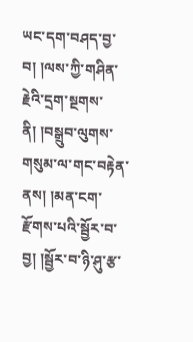ཡང་དག་བཤད་བྱ་བ། །ལས་ཀྱི་གཤིན་རྗེའི་དྲག་སྔགས་ནི། །བསྒྲུབ་ལུགས་གསུམ་ལ་གང་བརྟེན་ནས། །མན་ངག་རྫོགས་པའི་སྦྱོར་བ་བྱ། །སྦྱོར་བ་ཉི་ཤུ་རྩ་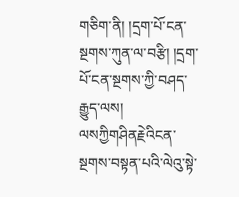གཅིག་ནི། །དྲག་པོ་ངན་སྔགས་ཀུན་ལ་བརྩི། །དྲག་པོ་ངན་སྔགས་ཀྱི་བཤད་རྒྱུད་ལས། ལསཀྱིགཤིནརྗེའིངན་སྔགས་བསྟན་པའི་ལེའུ་སྟེ་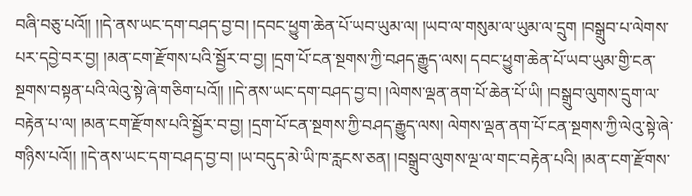བཞི་བཅུ་པའོ།། །།དེ་ནས་ཡང་དག་བཤད་བྱ་བ། །དབང་ཕྱུག་ཆེན་པོ་ཡབ་ཡུམ་ལ། །ཡབ་ལ་གསུམ་ལ་ཡུམ་ལ་དྲུག །བསྒྲུབ་པ་ལེགས་པར་དབྱེ་བར་བྱ། །མན་ངག་རྫོགས་པའི་སྦྱོར་བ་བྱ། །དྲག་པོ་ངན་སྔགས་ཀྱི་བཤད་རྒྱུད་ལས། དབང་ཕྱུག་ཆེན་པོ་ཡབ་ཡུམ་གྱི་ངན་སྔགས་བསྟན་པའི་ལེའུ་སྟེ་ཞེ་གཅིག་པའོ།། །།དེ་ནས་ཡང་དག་བཤད་བྱ་བ། །ལེགས་ལྡན་ནག་པོ་ཆེན་པོ་ཡི། །བསྒྲུབ་ལུགས་དྲུག་ལ་བརྟེན་པ་ལ། །མན་ངག་རྫོགས་པའི་སྦྱོར་བ་བྱ། །དྲག་པོ་ངན་སྔགས་ཀྱི་བཤད་རྒྱུད་ལས། ལེགས་ལྡན་ནག་པོ་ངན་སྔགས་ཀྱི་ལེའུ་སྟེ་ཞེ་གཉིས་པའོ།། །།དེ་ནས་ཡང་དག་བཤད་བྱ་བ། །ཡ་བདུད་མེ་ཡི་ཁ་རླངས་ཅན། །བསྒྲུབ་ལུགས་ལྔ་ལ་གང་བརྟེན་པའི། །མན་ངག་རྫོགས་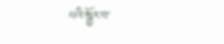པའི་སྦྱོར་བ་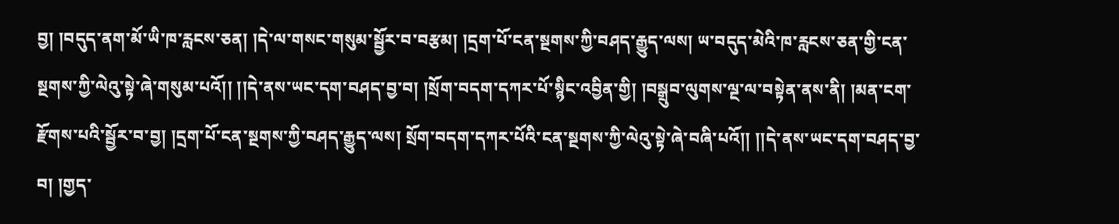བྱ། །བདུད་ནག་མོ་ཡི་ཁ་རླངས་ཅན། །དེ་ལ་གསང་གསུམ་སྦྱོར་བ་བརྩམ། །དྲག་པོ་ངན་སྔགས་ཀྱི་བཤད་རྒྱུད་ལས། ཡ་བདུད་མེའི་ཁ་རླངས་ཅན་གྱི་ངན་སྔགས་ཀྱི་ལེའུ་སྟེ་ཞེ་གསུམ་པའོ།། །།དེ་ནས་ཡང་དག་བཤད་བྱ་བ། །སྲོག་བདག་དཀར་པོ་སྙིང་འབྱིན་གྱི། །བསྒྲུབ་ལུགས་ལྔ་ལ་བསྟེན་ནས་ནི། །མན་ངག་རྫོགས་པའི་སྦྱོར་བ་བྱ། །དྲག་པོ་ངན་སྔགས་ཀྱི་བཤད་རྒྱུད་ལས། སྲོག་བདག་དཀར་པོའི་ངན་སྔགས་ཀྱི་ལེའུ་སྟེ་ཞེ་བཞི་པའོ།། །།དེ་ནས་ཡང་དག་བཤད་བྱ་བ། །གྱད་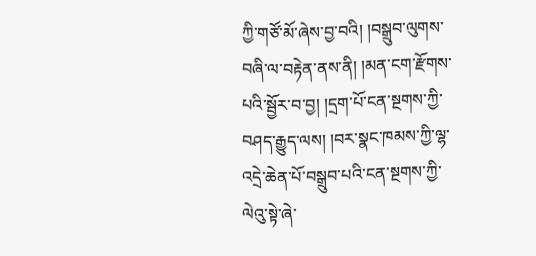ཀྱི་གཙོ་མོ་ཞེས་བྱ་བའི། །བསྒྲུབ་ལུགས་བཞི་ལ་བརྟེན་ནས་ནི། །མན་ངག་རྫོགས་པའི་སྦྱོར་བ་བྱ། །དྲག་པོ་ངན་སྔགས་ཀྱི་བཤད་རྒྱུད་ལས། །བར་སྣང་ཁམས་ཀྱི་ལྷ་འདྲེ་ཆེན་པོ་བསྒྲུབ་པའི་ངན་སྔགས་ཀྱི་ལེའུ་སྟེ་ཞེ་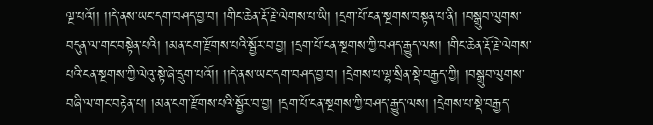ལྔ་པའོ།། །།དེ་ནས་ཡང་དག་བཤད་བྱ་བ། །གིང་ཆེན་རྡོ་རྗེ་ལེགས་པ་ཡི། །དྲག་པོ་ངན་སྔགས་བསྟན་པ་ནི། །བསྒྲུབ་ལུགས་བདུན་ལ་གང་བསྟེན་པའི། །མན་ངག་རྫོགས་པའི་སྦྱོར་བ་བྱ། །དྲག་པོ་ངན་སྔགས་ཀྱི་བཤད་རྒྱུད་ལས། །གིང་ཆེན་རྡོ་རྗེ་ལེགས་པའི་ངན་སྔགས་ཀྱི་ལེའུ་སྟེ་ཞེ་དྲུག་པའོ།། །།དེ་ནས་ཡང་དག་བཤད་བྱ་བ། །དྲེགས་པ་ལྷ་སྲིན་སྡེ་བརྒྱད་ཀྱི། །བསྒྲུབ་ལུགས་བཞི་ལ་གང་བརྟེན་པ། །མན་ངག་རྫོགས་པའི་སྦྱོར་བ་བྱ། །དྲག་པོ་ངན་སྔགས་ཀྱི་བཤད་རྒྱུད་ལས། །དྲེགས་པ་སྡེ་བརྒྱད་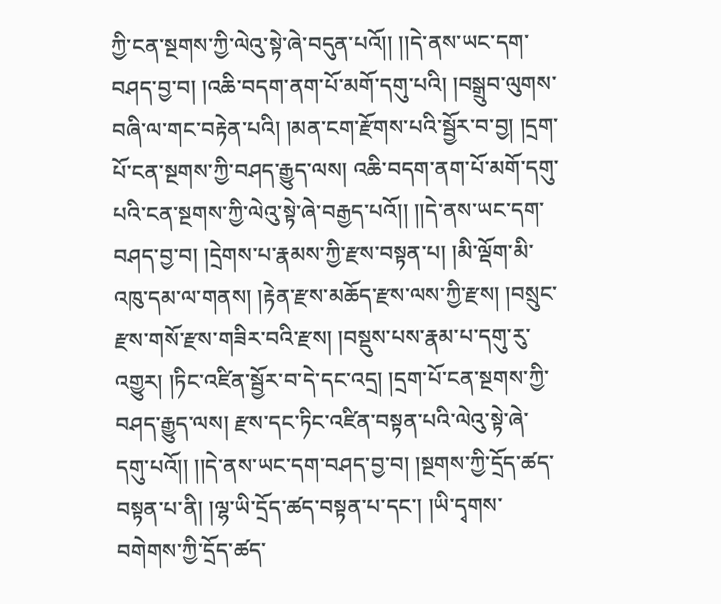ཀྱི་ངན་སྔགས་ཀྱི་ལེའུ་སྟེ་ཞེ་བདུན་པའོ།། །།དེ་ནས་ཡང་དག་བཤད་བྱ་བ། །འཆི་བདག་ནག་པོ་མགོ་དགུ་པའི། །བསྒྲུབ་ལུགས་བཞི་ལ་གང་བརྟེན་པའི། །མན་ངག་རྫོགས་པའི་སྦྱོར་བ་བྱ། །དྲག་པོ་ངན་སྔགས་ཀྱི་བཤད་རྒྱུད་ལས། འཆི་བདག་ནག་པོ་མགོ་དགུ་པའི་ངན་སྔགས་ཀྱི་ལེའུ་སྟེ་ཞེ་བརྒྱད་པའོ།། །།དེ་ནས་ཡང་དག་བཤད་བྱ་བ། །དྲེགས་པ་རྣམས་ཀྱི་རྫས་བསྟན་པ། །མི་ལྡོག་མི་འཁུ་དམ་ལ་གནས། །རྟེན་རྫས་མཆོད་རྫས་ལས་ཀྱི་རྫས། །བསྲུང་རྫས་གསོ་རྫས་གཟིར་བའི་རྫས། །བསྡུས་པས་རྣམ་པ་དགུ་རུ་འགྱུར། །ཏིང་འཛིན་སྦྱོར་བ་དེ་དང་འདྲ། །དྲག་པོ་ངན་སྔགས་ཀྱི་བཤད་རྒྱུད་ལས། རྫས་དང་ཏིང་འཛིན་བསྟན་པའི་ལེའུ་སྟེ་ཞེ་དགུ་པའོ།། །།དེ་ནས་ཡང་དག་བཤད་བྱ་བ། །སྔགས་ཀྱི་དྲོད་ཚད་བསྟན་པ་ནི། །ལྷ་ཡི་དྲོད་ཚད་བསྟན་པ་དང་། །ཡི་དྭགས་བགེགས་ཀྱི་དྲོད་ཚད་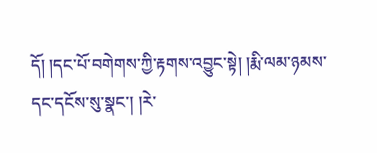དོ། །དང་པོ་བགེགས་ཀྱི་རྟགས་འབྱུང་སྟེ། །རྨི་ལམ་ཉམས་དང་དངོས་སུ་སྣང་། །རེ་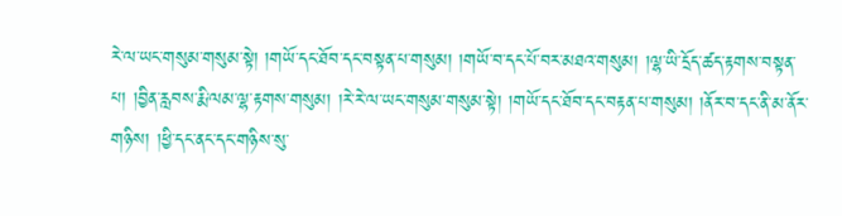རེ་ལ་ཡང་གསུམ་གསུམ་སྟེ། །གཡོ་དང་ཐོབ་དང་བསྟན་པ་གསུམ། །གཡོ་བ་དང་པོ་བར་མཐའ་གསུམ། །ལྷ་ཡི་དྲོད་ཚད་རྟགས་བསྟན་པ། །བྱིན་རླབས་རྨི་ལམ་ལྷ་རྟགས་གསུམ། །རེ་རེ་ལ་ཡང་གསུམ་གསུམ་སྟེ། །གཡོ་དང་ཐོབ་དང་བརྟན་པ་གསུམ། །ནོར་བ་དང་ནི་མ་ནོར་གཉིས། །ཕྱི་དང་ནང་དང་གཉིས་སུ་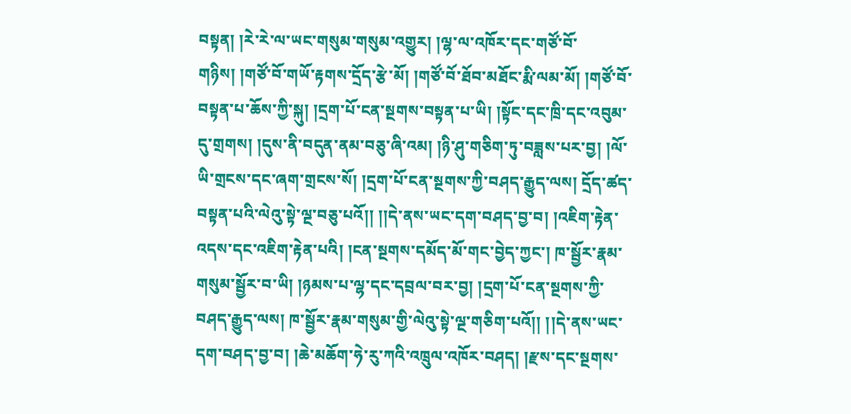བསྟན། །རེ་རེ་ལ་ཡང་གསུམ་གསུམ་འགྱུར། །ལྷ་ལ་འཁོར་དང་གཙོ་བོ་གཉིས། །གཙོ་བོ་གཡོ་རྟགས་དྲོད་རྩེ་མོ། །གཙོ་བོ་ཐོབ་མཐོང་རྨི་ལམ་མོ། །གཙོ་བོ་བསྟན་པ་ཆོས་ཀྱི་སྐུ། །དྲག་པོ་ངན་སྔགས་བསྟན་པ་ཡི། །སྟོང་དང་ཁྲི་དང་འབུམ་དུ་གྲགས། །དུས་ནི་བདུན་ནམ་བཅུ་ཞི་འམ། །ཉི་ཤུ་གཅིག་ཏུ་བཟླས་པར་བྱ། །ལོ་ཡི་གྲངས་དང་ཞག་གྲངས་སོ། །དྲག་པོ་ངན་སྔགས་ཀྱི་བཤད་རྒྱུད་ལས། དྲོད་ཚད་བསྟན་པའི་ལེའུ་སྟེ་ལྔ་བཅུ་པའོ།། །།དེ་ནས་ཡང་དག་བཤད་བྱ་བ། །འཇིག་རྟེན་འདས་དང་འཇིག་རྟེན་པའི། །ངན་སྔགས་དམོད་མོ་གང་བྱེད་ཀྱང་། ཁ་སྦྱོར་རྣམ་གསུམ་སྦྱོར་བ་ཡི། །ཉམས་པ་ལྷ་དང་དབྲལ་བར་བྱ། །དྲག་པོ་ངན་སྔགས་ཀྱི་བཤད་རྒྱུད་ལས། ཁ་སྦྱོར་རྣམ་གསུམ་གྱི་ལེའུ་སྟེ་ལྔ་གཅིག་པའོ།། །།དེ་ནས་ཡང་དག་བཤད་བྱ་བ། །ཆེ་མཆོག་ཧེ་རུ་ཀའི་འཁྲུལ་འཁོར་བཤད། །རྫས་དང་སྔགས་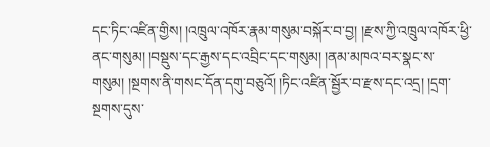དང་ཏིང་འཛིན་གྱིས། །འཁྲུལ་འཁོར་རྣམ་གསུམ་བསྐོར་བ་བྱ། །རྫས་ཀྱི་འཁྲུལ་འཁོར་ཕྱི་ནང་གསུམ། །བསྡུས་དང་རྒྱས་དང་འབྲིང་དང་གསུམ། །ནམ་མཁའ་བར་སྣང་ས་གསུམ། །སྔགས་ནི་གསང་དོན་དགུ་བཅུའོ། །ཏིང་འཛིན་སྦྱོར་བ་རྫས་དང་འདྲ། །དྲག་སྔགས་དུས་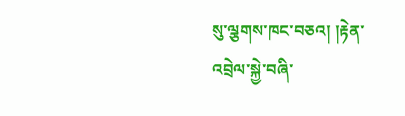སུ་ལྕགས་ཁང་བཅའ། །རྟེན་འབྲེལ་སྐྱེ་བཞི་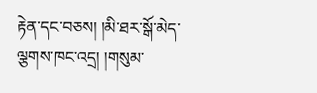རྟེན་དང་བཅས། །མི་ཐར་སྒོ་མེད་ལྕགས་ཁང་འདྲ། །གསུམ་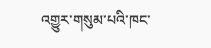འགྱུར་གསུམ་པའི་ཁང་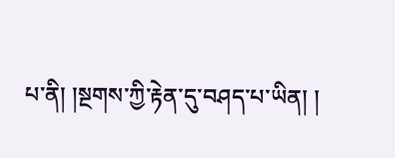པ་ནི། །སྔགས་ཀྱི་རྟེན་དུ་བཤད་པ་ཡིན། །